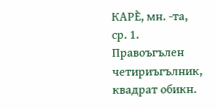КАРЀ, мн. -та, ср. 1. Правоъгълен четириъгълник, квадрат обикн.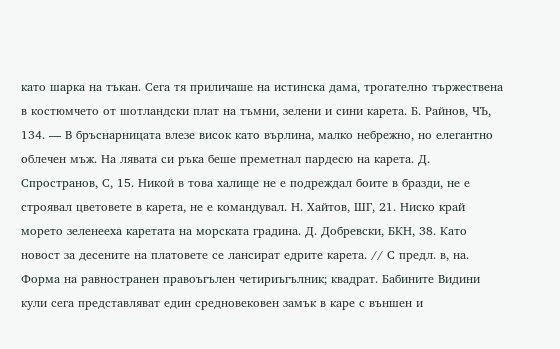като шарка на тъкан. Сега тя приличаше на истинска дама, трогателно тържествена в костюмчето от шотландски плат на тъмни, зелени и сини карета. Б. Райнов, ЧЪ, 134. — В бръснарницата влезе висок като върлина, малко небрежно, но елегантно облечен мъж. На лявата си ръка беше преметнал пардесю на карета. Д. Спространов, С, 15. Никой в това халище не е подреждал боите в бразди, не е строявал цветовете в карета, не е командувал. Н. Хайтов, ШГ, 21. Ниско край морето зеленееха каретата на морската градина. Д. Добревски, БКН, 38. Като новост за десените на платовете се лансират едрите карета. // С предл. в, на. Форма на равностранен правоъгълен четириъгълник; квадрат. Бабините Видини кули сега представляват един средновековен замък в каре с външен и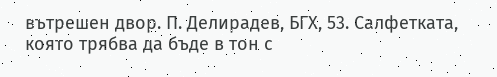вътрешен двор. П. Делирадев, БГХ, 53. Салфетката, която трябва да бъде в тон с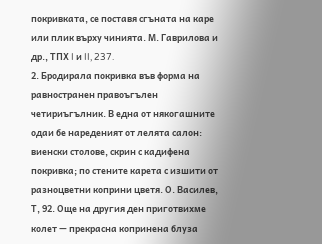покривката, се поставя сгъната на каре или плик върху чинията. М. Гаврилова и др., ТПХ I и II, 237.
2. Бродирала покривка във форма на равностранен правоъгълен четириъгълник. В една от някогашните одаи бе нареденият от лелята салон: виенски столове, скрин с кадифена покривка; по стените карета с изшити от разноцветни коприни цветя. О. Василев, Т, 92. Още на другия ден приготвихме колет — прекрасна копринена блуза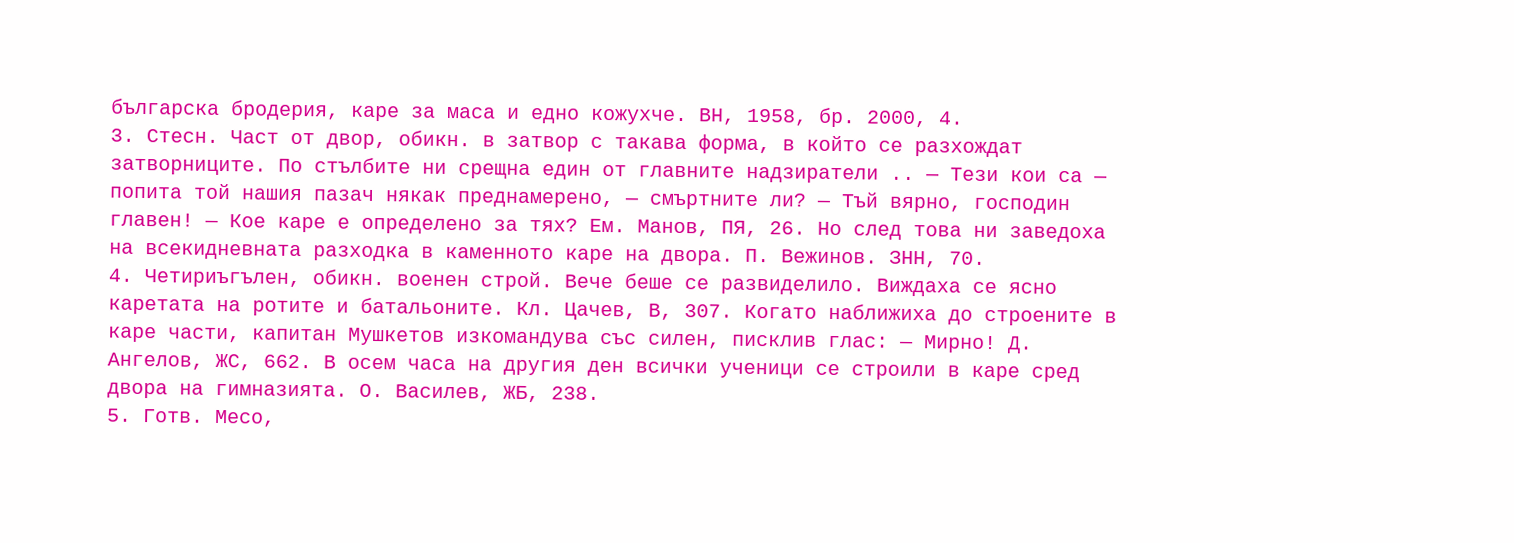българска бродерия, каре за маса и едно кожухче. ВН, 1958, бр. 2000, 4.
3. Стесн. Част от двор, обикн. в затвор с такава форма, в който се разхождат затворниците. По стълбите ни срещна един от главните надзиратели .. — Тези кои са — попита той нашия пазач някак преднамерено, — смъртните ли? — Тъй вярно, господин главен! — Кое каре е определено за тях? Ем. Манов, ПЯ, 26. Но след това ни заведоха на всекидневната разходка в каменното каре на двора. П. Вежинов. ЗНН, 70.
4. Четириъгълен, обикн. военен строй. Вече беше се развиделило. Виждаха се ясно каретата на ротите и батальоните. Кл. Цачев, В, 307. Когато наближиха до строените в каре части, капитан Мушкетов изкомандува със силен, писклив глас: — Мирно! Д. Ангелов, ЖС, 662. В осем часа на другия ден всички ученици се строили в каре сред двора на гимназията. О. Василев, ЖБ, 238.
5. Готв. Месо,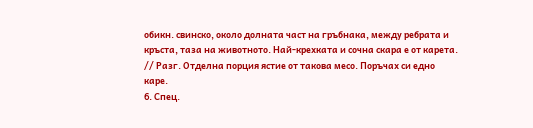обикн. свинско, около долната част на гръбнака, между ребрата и кръста, таза на животното. Най-крехката и сочна скара е от карета. // Разг. Отделна порция ястие от такова месо. Поръчах си едно каре.
6. Спец.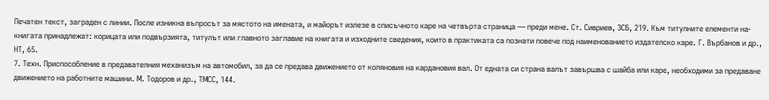Печатен текст, заграден с линии. После изникна въпросът за мястото на имената, и майорът излезе в списъчното каре на четвърта страница — преди мене. Ст. Сивриев, ЗСБ, 219. Към титулните елементи на· книгата принадлежат: корицата или подвързията, титулът или главното заглавие на книгата и изходните сведения, които в практиката са познати повече под наименованието издателско каре. Г. Върбанов и др., НТ, 65.
7. Техн. Приспособление в предавателния механизъм на автомобил, за да се предава движението от коляновия на кардановия вал. От едната си страна валът завършва с шайба или каре, необходими за предаване движението на работните машини. М. Тодоров и др., ТМСС, 144.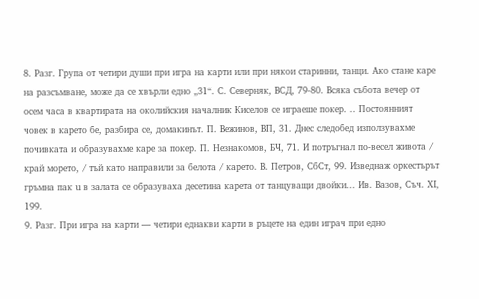8. Разг. Група от четири души при игра на карти или при някои старинни, танци. Ако стане каре на разсъмване, може да се хвърли едно „31“. С. Северняк, ВСД, 79-80. Всяка събота вечер от осем часа в квартирата на околийския началник Киселов се играеше покер. .. Постоянният човек в карето бе, разбира се, домакинът. П. Вежинов, ВП, 31. Днес следобед използувахме почивката и образувахме каре за покер. П. Незнакомов, БЧ, 71. И потръгнал по-весел живота / край морето, / тъй като направили за белота / карето. В. Петров, СбСт, 99. Изведнаж оркестърът гръмна пак u в залата се образуваха десетина карета от танцуващи двойки... Ив. Вазов, Съч. XI, 199.
9. Разг. При игра на карти — четири еднакви карти в ръцете на един играч при едно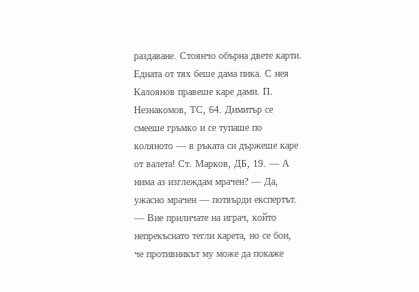раздаване. Стоянчо обърна двете карти. Едната от тях беше дама пика. С нея Калоянов правеше каре дами. П. Незнакомов, ТС, 64. Димитър се смееше гръмко и се тупаше по коляното — в ръката си държеше каре от валета! Ст. Марков, ДБ, 19. — А нима аз изглеждам мрачен? — Да, ужасно мрачен — потвърди експертът. — Вие приличате на играч, който непрекъснато тегли карета, но се бои, че противникът му може да покаже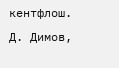кентфлош. Д. Димов,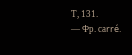Т, 131.
— Фр. саrré.